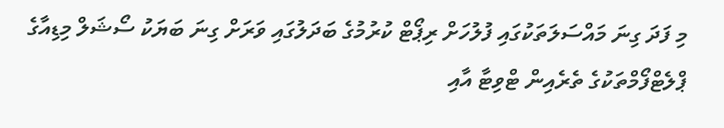މި ފަދަ ގިނަ މައްސަލަތަކުގައި ފުލުހަށް ރިޕޯޓް ކުރުމުގެ ބަދަލުގައި ވަރަށް ގިނަ ބަޔަކު ސޯޝަލް މިޑިއާގެ ޕްލެޓްފޯމްތަކުގެ ތެރެއިން ޓްވިޓާ އާއި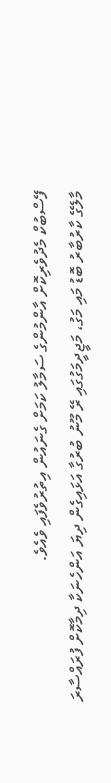ފޭސްބުކް މެދުވެރިކޮށް އާންމުންގެ ސަމާލު ކަމަށް ގެނައުން އިތުރުވެފައި ވެއެވެ.
މާލޭގެ ކާރުބާރު ބޮޑު މައި މަގު، މަޖީދީމަގުގައި ރޭ މޫނު ބުރުގާ އަޅައިގެން ދިޔަ އަންހެނަކާ ދިމާކޮށް ފުރައްސާރަ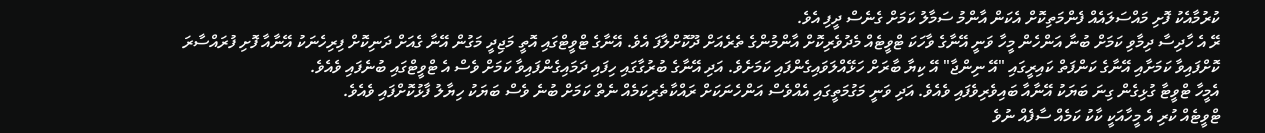ކުރުމާއެކު ފޮށި މައްސަލައެއް ފެންމަތިކޮށް އެކަން އާންމު ސަމާލު ކަމަށް ގެނެސް ދީފި އެވެ.
ރޭ އެ ހާދިސާ ދިމާވި ކަމަށް ބުނާ އަންހެން މީހާ ވަނީ އޭނާގެ ވާހަކަ ޓްވީޓެއް މެދުވެރިކޮށް އާންމުންގެ ތެރެއަށް ދޫކޮށްލާފަ އެވެ. އޭނާގެ ޓްވީޓްގައި އޮތީ މަޖިދީ މަގުން އޭނާ ގެއަށް ދަނިކޮށް ފިރިހެނަކު އޭނާއާ ފޮށި ފުރައްސާރަ ކޮށްފައިވާ ކަމަށާއި އޭނާގެ ކަންފަތް ކައިރީގައި "އޭ ނިންޖާ" އޭ ކިޔާ ބާރަށް ހަޅޭއްލަވައިގެންފައި ކަމަށެވެ. އަދި އޭނާގެ ބުރުގާގައި ހިފައި ދަމައިގެންފައިވާ ކަމަށް ވެސް އެ ޓްވީޓްގައި ބުނެފައި ވެއެވެ.
އެމީހާ ޓްވީޓާ ގުޅިގެން ގިނަ ބަޔަކު އޭނާއާ ބައިވެރިވެފައި ވެއެވެ. އަދި ވަނީ މަގުމަތީގައި އެއްވެސް އަންހެނަކަށް ރައްކާތެރިކަމެއް ނެތް ކަމަށް ބުނެ ވެސް ބަޔަކު ހިޔާލު ފާޅުކޮށްފައި ވެއެވެ.
ޓްވީޓެއް ކުރި އެ މީހާއަކީ ކާކު ކަމެއް ސާފެއް ނުވެ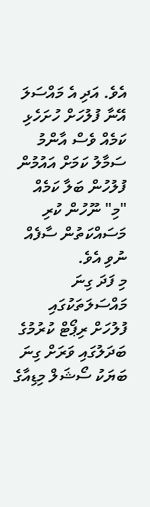އެވެ. އަދި އެ މައްސަލަ އޭނާ ފުލުހަށް ހުށަހެޅި ކަމެއް ވެސް އާންމު ސަމާލު ކަމަށް އައުމުން ފުލުހުން ބަލާ ކަމެއް "މި" ނޫހުން ކުރި މަސައްކަތުން ސާފެއް ނުވި އެވެ.
މި ފަދަ ގިނަ މައްސަލަތަކުގައި ފުލުހަށް ރިޕޯޓް ކުރުމުގެ ބަދަލުގައި ވަރަށް ގިނަ ބަޔަކު ސޯޝަލް މިޑިއާގެ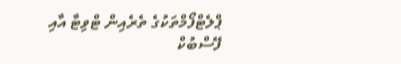ޕްލެޓްފޯމްތަކުގެ ތެރެއިން ޓްވިޓާ އާއި ފޭސްބުކް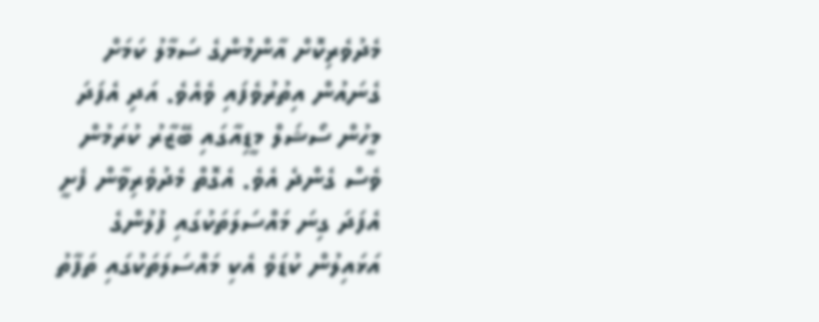މެދުވެރިކޮށް އާންމުންގެ ސަމާލު ކަމަށް ގެނައުން އިތުރުވެފައި ވެއެވެ. އަދި އެފަދަ މީހުން ސޯޝަލް މީޑިއާގައި ބޭޒާރު ކުރަމުން ވެސް ގެންދެ އެވެ. އެގޮތް މެދުވެރިވާން ފެށީ އެފަދަ ގިނަ މައްސަލަތަކުގައި ފުލުންގެ އަޅައިލުން ކުޑަވެ އެކި މައްސަލަތަކުގައި ތަފާތު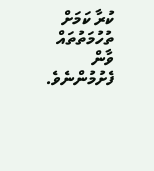ކުރާ ކަމަށް ތުހުމަތުތައް ވާން ފެށުމުންނެވެ.